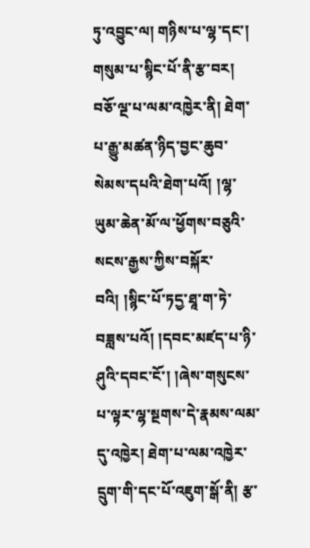ཏུ་འབྱུང་ལ། གཉིས་པ་ལྷ་དང་། གསུམ་པ་སྙིང་པོ་ནི་རྩ་བར། བཅོ་ལྔ་པ་ལམ་འཁྱེར་ནི། ཐེག་པ་རྒྱུ་མཚན་ཉིད་བྱང་ཆུབ་སེམས་དཔའི་ཐེག་པའོ། །ལྷ་ཡུམ་ཆེན་མོ་ལ་ཕྱོགས་བཅུའི་སངས་རྒྱས་ཀྱིས་བསྐོར་བའི། །སྙིང་པོ་ཏདྱ་ཐཱ་ག་ཏེ་བཟླས་པའོ། །དབང་མཛད་པ་ཉི་ཤུའི་དབང་ངོ་། །ཞེས་གསུངས་པ་ལྟར་ལྷ་སྔགས་དེ་རྣམས་ལམ་དུ་འཁྱེར། ཐེག་པ་ལམ་འཁྱེར་དྲུག་གི་དང་པོ་འཇུག་སྒོ་ནི། རྩ་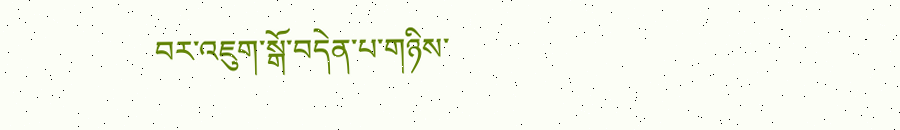བར་འཇུག་སྒོ་བདེན་པ་གཉིས་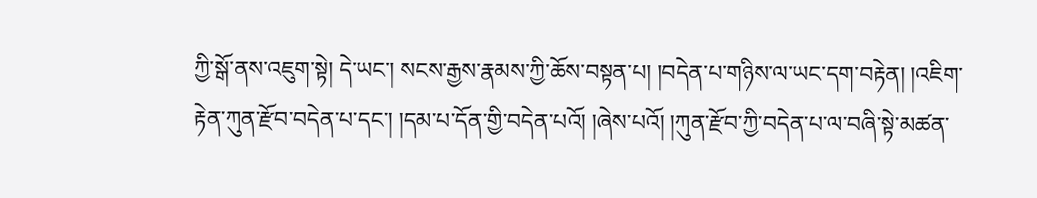ཀྱི་སྒོ་ནས་འཇུག་སྟེ། དེ་ཡང་། སངས་རྒྱས་རྣམས་ཀྱི་ཆོས་བསྟན་པ། །བདེན་པ་གཉིས་ལ་ཡང་དག་བརྟེན། །འཇིག་རྟེན་ཀུན་རྫོབ་བདེན་པ་དང་། །དམ་པ་དོན་གྱི་བདེན་པའོ། །ཞེས་པའོ། །ཀུན་རྫོབ་ཀྱི་བདེན་པ་ལ་བཞི་སྟེ་མཚན་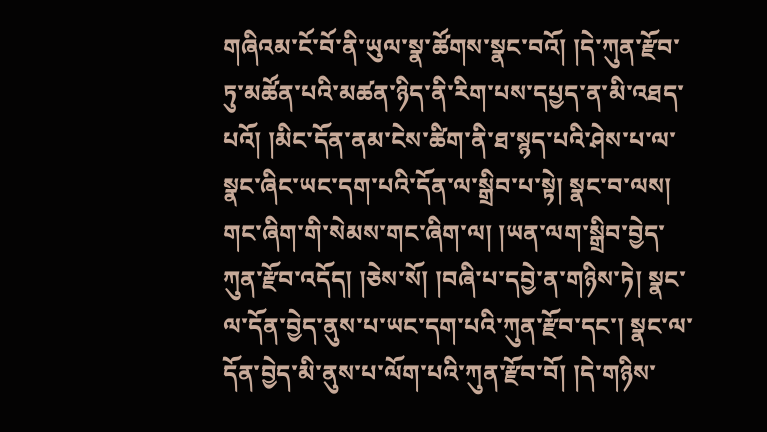གཞིའམ་ངོ་བོ་ནི་ཡུལ་སྣ་ཚོགས་སྣང་བའོ། །དེ་ཀུན་རྫོབ་ཏུ་མཚོན་པའི་མཚན་ཉིད་ནི་རིག་པས་དཔྱད་ན་མི་འཐད་པའོ། །མིང་དོན་ནམ་ངེས་ཚིག་ནི་ཐ་སྙད་པའི་ཤེས་པ་ལ་སྣང་ཞིང་ཡང་དག་པའི་དོན་ལ་སྒྲིབ་པ་སྟེ། སྣང་བ་ལས། གང་ཞིག་གི་སེམས་གང་ཞིག་ལ། །ཡན་ལག་སྒྲིབ་བྱེད་ཀུན་རྫོབ་འདོད། །ཅེས་སོ། །བཞི་པ་དབྱེ་ན་གཉིས་ཏེ། སྣང་ལ་དོན་བྱེད་ནུས་པ་ཡང་དག་པའི་ཀུན་རྫོབ་དང་། སྣང་ལ་དོན་བྱེད་མི་ནུས་པ་ལོག་པའི་ཀུན་རྫོབ་བོ། །དེ་གཉིས་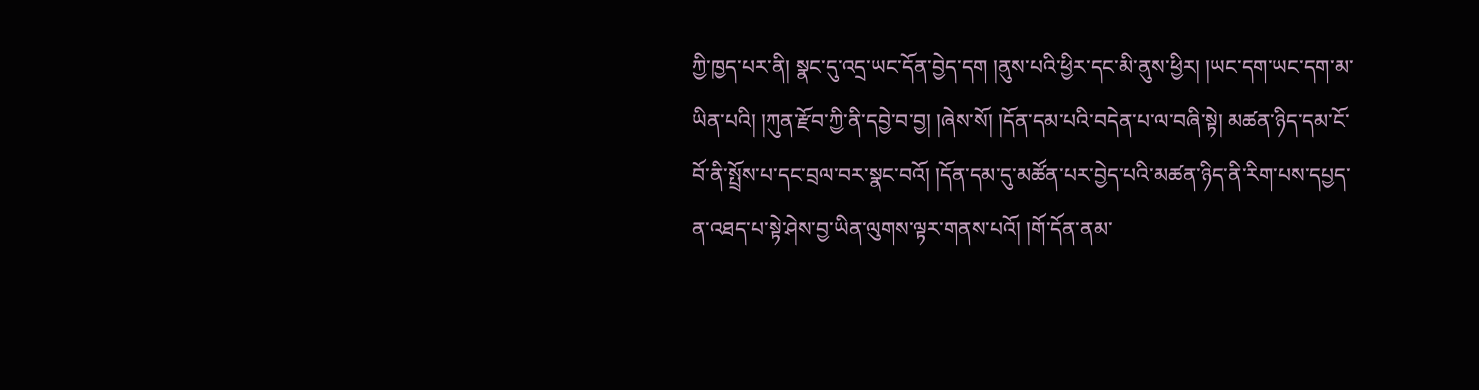ཀྱི་ཁྱད་པར་ནི། སྣང་དུ་འདྲ་ཡང་དོན་བྱེད་དག །ནུས་པའི་ཕྱིར་དང་མི་ནུས་ཕྱིར། །ཡང་དག་ཡང་དག་མ་ཡིན་པའི། །ཀུན་རྫོབ་ཀྱི་ནི་དབྱེ་བ་བྱ། །ཞེས་སོ། །དོན་དམ་པའི་བདེན་པ་ལ་བཞི་སྟེ། མཚན་ཉིད་དམ་ངོ་བོ་ནི་སྤྲོས་པ་དང་བྲལ་བར་སྣང་བའོ། །དོན་དམ་དུ་མཚོན་པར་བྱེད་པའི་མཚན་ཉིད་ནི་རིག་པས་དཔྱད་ན་འཐད་པ་སྟེ་ཤེས་བྱ་ཡིན་ལུགས་ལྟར་གནས་པའོ། །གོ་དོན་ནམ་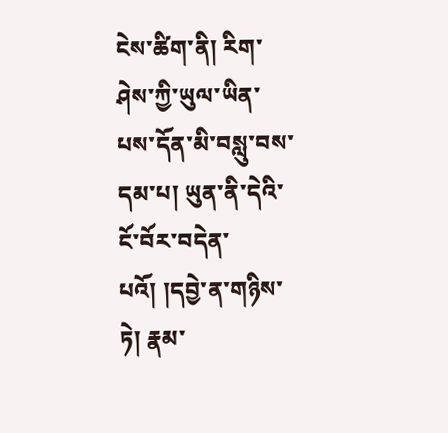ངེས་ཚིག་ནི། རིག་ཤེས་ཀྱི་ཡུལ་ཡིན་པས་དོན་མི་བསླུ་བས་དམ་པ། ཡུན་ནི་དེའི་ངོ་བོར་བདེན་པའོ། །དབྱེ་ན་གཉིས་ཏེ། རྣམ་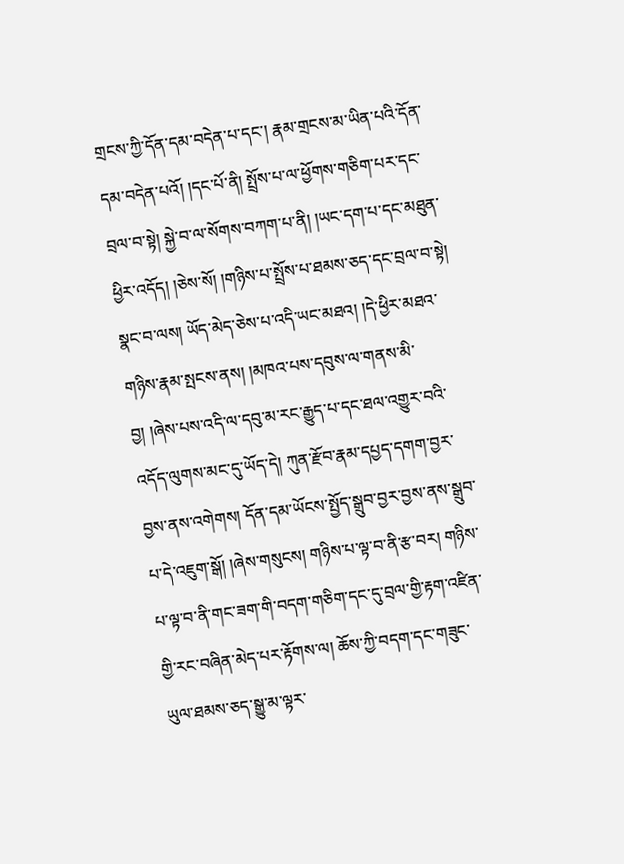གྲངས་ཀྱི་དོན་དམ་བདེན་པ་དང་། རྣམ་གྲངས་མ་ཡིན་པའི་དོན་དམ་བདེན་པའོ། །དང་པོ་ནི། སྤྲོས་པ་ལ་ཕྱོགས་གཅིག་པར་དང་བྲལ་བ་སྟེ། སྐྱེ་བ་ལ་སོགས་བཀག་པ་ནི། །ཡང་དག་པ་དང་མཐུན་ཕྱིར་འདོད། །ཅེས་སོ། །གཉིས་པ་སྤྲོས་པ་ཐམས་ཅད་དང་བྲལ་བ་སྟེ། སྣང་བ་ལས། ཡོད་མེད་ཅེས་པ་འདི་ཡང་མཐའ། །དེ་ཕྱིར་མཐའ་གཉིས་རྣམ་སྤངས་ནས། །མཁའ་པས་དབུས་ལ་གནས་མི་བྱ། །ཞེས་པས་འདི་ལ་དབུ་མ་རང་རྒྱུད་པ་དང་ཐལ་འགྱུར་བའི་འདོད་ལུགས་མང་དུ་ཡོད་དེ། ཀུན་རྫོབ་རྣམ་དཔྱད་དགག་བྱར་བྱས་ནས་འགེགས། དོན་དམ་ཡོངས་སྤྱོད་སྒྲུབ་བྱར་བྱས་ནས་སྒྲུབ་པ་དེ་འཇུག་སྒོ། །ཞེས་གསུངས། གཉིས་པ་ལྟ་བ་ནི་རྩ་བར། གཉིས་པ་ལྟ་བ་ནི་གང་ཟག་གི་བདག་གཅིག་དང་དུ་བྲལ་གྱི་རྟག་འཛིན་གྱི་རང་བཞིན་མེད་པར་རྟོགས་ལ། ཆོས་ཀྱི་བདག་དང་གཟུང་ཡུལ་ཐམས་ཅད་སྒྱུ་མ་ལྟར་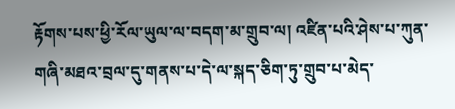རྟོགས་པས་ཕྱི་རོལ་ཡུལ་ལ་བདག་མ་གྲུབ་ལ། འཛིན་པའི་ཤེས་པ་ཀུན་གཞི་མཐའ་བྲལ་དུ་གནས་པ་དེ་ལ་སྐད་ཅིག་ཏུ་གྲུབ་པ་མེད་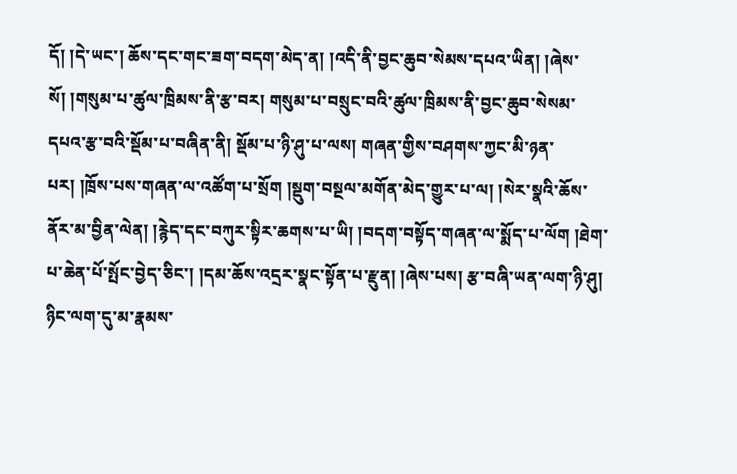དོ། །དེ་ཡང་། ཆོས་དང་གང་ཟག་བདག་མེད་ན། །འདི་ནི་བྱང་ཆུབ་སེམས་དཔའ་ཡིན། །ཞེས་སོ། །གསུམ་པ་ཚུལ་ཁྲིམས་ནི་རྩ་བར། གསུམ་པ་བསྲུང་བའི་ཚུལ་ཁྲིམས་ནི་བྱང་ཆུབ་སེསམ་དཔའ་རྩ་བའི་སྡོམ་པ་བཞིན་ནི། སྡོམ་པ་ཉི་ཤུ་པ་ལས། གཞན་གྱིས་བཤགས་ཀྱང་མི་ཉན་པར། །ཁྲོས་པས་གཞན་ལ་འཚོག་པ་སྲོག །སྡུག་བསྔལ་མགོན་མེད་གྱུར་པ་ལ། །སེར་སྣའི་ཆོས་ནོར་མ་བྱིན་ལེན། །རྙེད་དང་བཀུར་སྟིར་ཆགས་པ་ཡི། །བདག་བསྟོད་གཞན་ལ་སྨོད་པ་ལོག །ཐེག་པ་ཆེན་པོ་སྤོང་བྱེད་ཅིང་། །དམ་ཆོས་འདྲར་སྣང་སྟོན་པ་རྫུན། །ཞེས་པས། རྩ་བཞི་ཡན་ལག་ཉི་ཤུ། ཉིང་ལག་དུ་མ་རྣམས་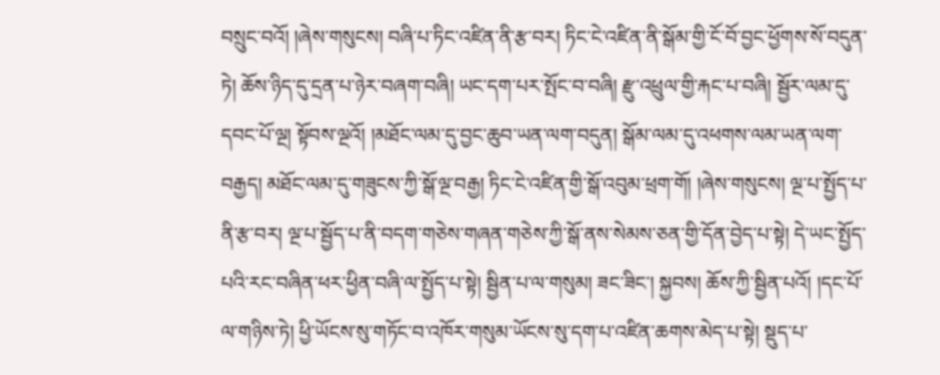བསྲུང་བའོ། །ཞེས་གསུངས། བཞི་པ་ཏིང་འཛིན་ནི་རྩ་བར། ཏིང་ངེ་འཛིན་ནི་སྒོམ་གྱི་ངོ་བོ་བྱང་ཕྱོགས་སོ་བདུན་ཏེ། ཆོས་ཉིད་དུ་དྲན་པ་ཉེར་བཞག་བཞི། ཡང་དག་པར་སྤོང་བ་བཞི། རྫུ་འཕྲུལ་གྱི་རྐང་པ་བཞི། སྦྱོར་ལམ་དུ་དབང་པོ་ལྔ། སྟོབས་ལྔའོ། །མཐོང་ལམ་དུ་བྱང་ཆུབ་ཡན་ལག་བདུན། སྒོམ་ལམ་དུ་འཕགས་ལམ་ཡན་ལག་བརྒྱད། མཐོང་ལམ་དུ་གཟུངས་ཀྱི་སྒོ་ལྔ་བརྒྱ། ཏིང་ངེ་འཛིན་གྱི་སྒོ་འབུམ་ཕྲག་གོ། །ཞེས་གསུངས། ལྔ་པ་སྤྱོད་པ་ནི་རྩ་བར། ལྔ་པ་སྦྱོད་པ་ནི་བདག་གཅེས་གཞན་གཅེས་ཀྱི་སྒོ་ནས་སེམས་ཅན་གྱི་དོན་བྱེད་པ་སྟེ། དེ་ཡང་སྤྱོད་པའི་རང་བཞིན་ཕར་ཕྱིན་བཞི་ལ་སྤྱོད་པ་སྟེ། སྦྱིན་པ་ལ་གསུམ། ཟང་ཟིང་། སྐྱབས། ཆོས་ཀྱི་སྦྱིན་པའོ། །དང་པོ་ལ་གཉིས་ཏེ། ཕྱི་ཡོངས་སུ་གཏོང་བ་འཁོར་གསུམ་ཡོངས་སུ་དག་པ་འཛིན་ཆགས་མེད་པ་སྟེ། སྡུད་པ་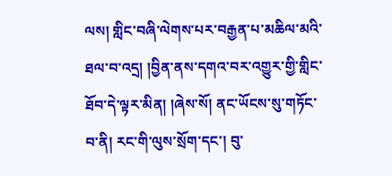ལས། གླིང་བཞི་ལེགས་པར་བརྒྱན་པ་མཆིལ་མའི་ཐལ་བ་འདྲ། །བྱིན་ནས་དགའ་བར་འགྱུར་གྱི་གླིང་ཐོབ་དེ་ལྟར་མིན། །ཞེས་སོ། ནང་ཡོངས་སུ་གཏོང་བ་ནི། རང་གི་ལུས་སྲོག་དང་། བུ་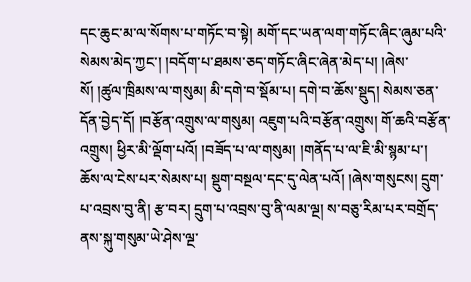དང་ཆུང་མ་ལ་སོགས་པ་གཏོང་བ་སྟེ། མགོ་དང་ཡན་ལག་གཏོང་ཞིང་ཞུམ་པའི་སེམས་མེད་ཀྱང་། །བདོག་པ་ཐམས་ཅད་གཏོང་ཞིང་ཞེན་མེད་པ། །ཞེས་སོ། །ཚུལ་ཁྲིམས་ལ་གསུམ། མི་དགེ་བ་སྡོམ་པ། དགེ་བ་ཆོས་སྡུད། སེམས་ཅན་དོན་བྱེད་དོ། །བརྩོན་འགྲུས་ལ་གསུམ། འཇུག་པའི་བརྩོན་འགྲུས། གོ་ཆའི་བརྩོན་འགྲུས། ཕྱིར་མི་ལྡོག་པའོ། །བཟོད་པ་ལ་གསུམ། །གནོད་པ་ལ་ཇི་མི་སྙམ་པ་། ཆོས་ལ་ངེས་པར་སེམས་པ། སྡུག་བསྔལ་དང་དུ་ལེན་པའོ། །ཞེས་གསུངས། དྲུག་པ་འབྲས་བུ་ནི། རྩ་བར། དྲུག་པ་འབྲས་བུ་ནི་ལམ་ལྔ། ས་བཅུ་རིམ་པར་བགྲོད་ནས་སྐུ་གསུམ་ཡེ་ཤེས་ལྔ་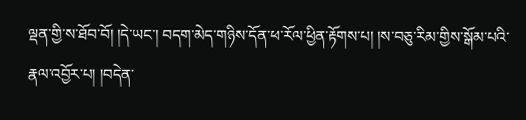ལྡན་གྱི་ས་ཐོབ་བོ། །དེ་ཡང་། བདག་མེད་གཉིས་དོན་ཕ་རོལ་ཕྱིན་རྟོགས་པ། །ས་བཅུ་རིམ་གྱིས་སྒོམ་པའི་རྣལ་འབྱོར་པ། །བདེན་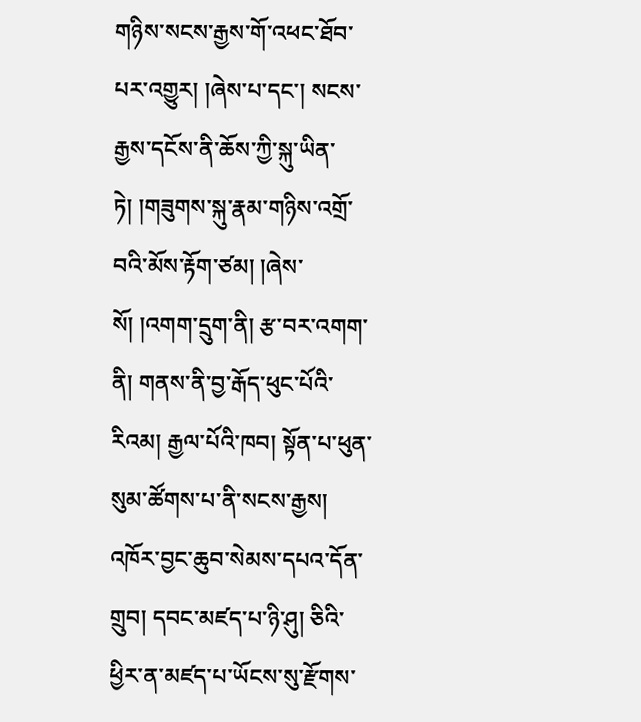གཉིས་སངས་རྒྱས་གོ་འཕང་ཐོབ་པར་འགྱུར། །ཞེས་པ་དང་། སངས་རྒྱས་དངོས་ནི་ཆོས་ཀྱི་སྐུ་ཡིན་ཏེ། །གཟུགས་སྐུ་རྣམ་གཉིས་འགྲོ་བའི་མོས་རྟོག་ཙམ། །ཞེས་སོ། །འགག་དྲུག་ནི། རྩ་བར་འགག་ནི། གནས་ནི་བྱ་རྒོད་ཕུང་པོའི་རིའམ། རྒྱལ་པོའི་ཁབ། སྟོན་པ་ཕུན་སུམ་ཚོགས་པ་ནི་སངས་རྒྱས། འཁོར་བྱང་ཆུབ་སེམས་དཔའ་དོན་གྲུབ། དབང་མཛད་པ་ཉི་ཤུ། ཅིའི་ཕྱིར་ན་མཛད་པ་ཡོངས་སུ་རྫོགས་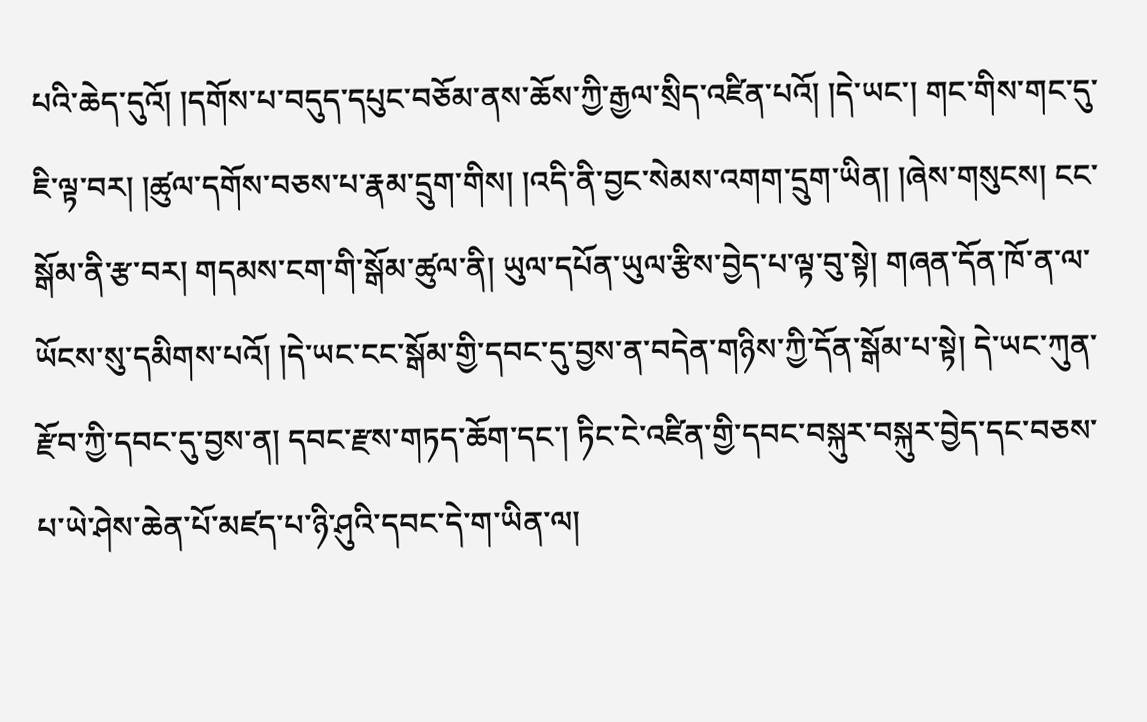པའི་ཆེད་དུའོ། །དགོས་པ་བདུད་དཔུང་བཅོམ་ནས་ཆོས་ཀྱི་རྒྱལ་སྲིད་འཛིན་པའོ། །དེ་ཡང་། གང་གིས་གང་དུ་ཇི་ལྟ་བར། །ཚུལ་དགོས་བཅས་པ་རྣམ་དྲུག་གིས། །འདི་ནི་བྱང་སེམས་འགག་དྲུག་ཡིན། །ཞེས་གསུངས། ངང་སྒོམ་ནི་རྩ་བར། གདམས་ངག་གི་སྒོམ་ཚུལ་ནི། ཡུལ་དཔོན་ཡུལ་རྩིས་བྱེད་པ་ལྟ་བུ་སྟེ། གཞན་དོན་ཁོ་ན་ལ་ཡོངས་སུ་དམིགས་པའོ། །དེ་ཡང་ངང་སྒོམ་གྱི་དབང་དུ་བྱས་ན་བདེན་གཉིས་ཀྱི་དོན་སྒོམ་པ་སྟེ། དེ་ཡང་ཀུན་རྫོབ་ཀྱི་དབང་དུ་བྱས་ན། དབང་རྫས་གཏད་ཆོག་དང་། ཏིང་ངེ་འཛིན་གྱི་དབང་བསྐུར་བསྐུར་བྱེད་དང་བཅས་པ་ཡེ་ཤེས་ཆེན་པོ་མཛད་པ་ཉི་ཤུའི་དབང་དེ་ག་ཡིན་ལ།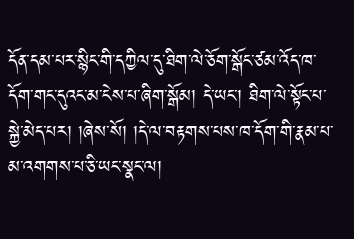དོན་དམ་པར་སྙིང་གི་དཀྱིལ་དུ་ཐིག་ལེ་ཅོག་སྒོང་ཙམ་འོད་ཁ་དོག་གང་དུའང་མ་ངེས་པ་ཞིག་སྒོམ། དེ་ཡང་། ཐིག་ལེ་སྟོང་པ་སྐྱེ་མེད་པར། །ཞེས་སོ། །དེ་ལ་བརྟགས་པས་ཁ་དོག་གི་རྣམ་པ་མ་འགགས་པ་ཅི་ཡང་སྣང་ལ།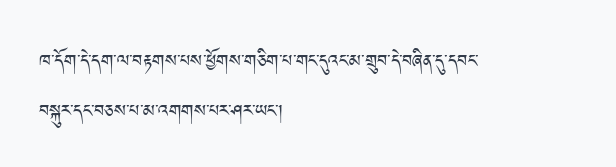ཁ་དོག་དེ་དག་ལ་བརྟགས་པས་ཕྱོགས་གཅིག་པ་གང་དུའང་མ་གྲུབ་དེ་བཞིན་དུ་དབང་བསྐུར་དང་བཅས་པ་མ་འགགས་པར་ཤར་ཡང་།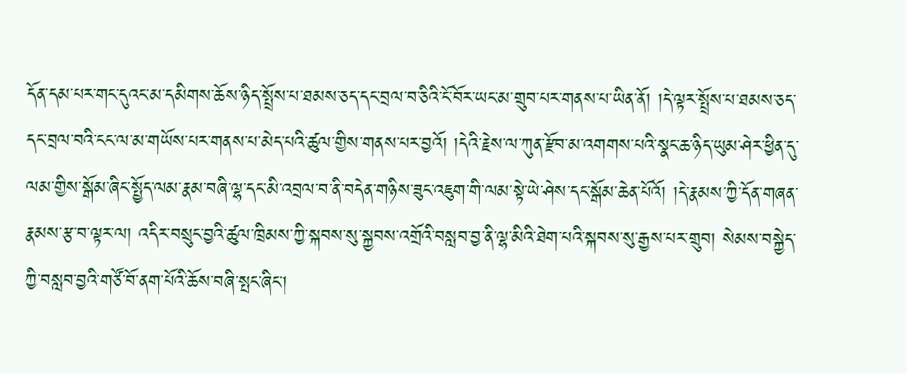དོན་དམ་པར་གང་དུའང་མ་དམིགས་ཆོས་ཉིད་སྤྲོས་པ་ཐམས་ཅད་དང་བྲལ་བ་ཅིའི་ངོ་བོར་ཡང་མ་གྲུབ་པར་གནས་པ་ཡིན་ནོ། །དེ་ལྟར་སྤྲོས་པ་ཐམས་ཅད་དང་བྲལ་བའི་ངང་ལ་མ་གཡོས་པར་གནས་པ་མེད་པའི་ཚུལ་གྱིས་གནས་པར་བྱའོ། །དེའི་རྗེས་ལ་ཀུན་རྫོབ་མ་འགགས་པའི་སྣང་ཆ་ཉིད་ཡུམ་ཤེར་ཕྱིན་དུ་ལམ་གྱིས་སྒོམ་ཞིང་སྤྱོད་ལམ་རྣམ་བཞི་ལྷ་དང་མི་འབྲལ་བ་ནི་བདེན་གཉིས་ཟུང་འཇུག་གི་ལམ་སྟེ་ཡེ་ཤེས་དང་སྒོམ་ཆེན་པོའོ། །དེ་རྣམས་ཀྱི་དོན་གཞན་རྣམས་རྩ་བ་ལྟར་ལ། འདིར་བསྲུང་བྱའི་ཚུལ་ཁྲིམས་ཀྱི་སྐབས་སུ་སྐྱབས་འགྲོའི་བསླབ་བྱ་ནི་ལྷ་མིའི་ཐེག་པའི་སྐབས་སུ་རྒྱས་པར་གྲུབ། སེམས་བསྐྱེད་ཀྱི་བསླབ་བྱའི་གཙོ་བོ་ནག་པོའི་ཆོས་བཞི་སྤང་ཞིང་།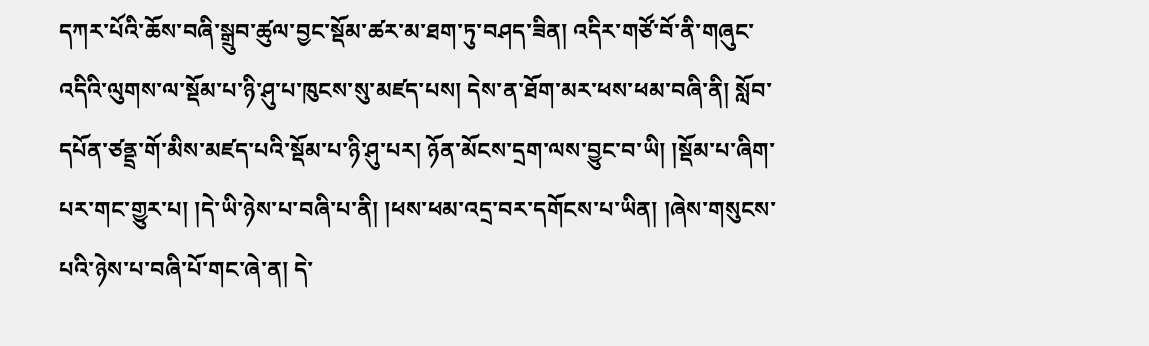དཀར་པོའི་ཆོས་བཞི་སྒྲུབ་ཚུལ་བྱང་སྡོམ་ཚར་མ་ཐག་ཏུ་བཤད་ཟིན། འདིར་གཙོ་བོ་ནི་གཞུང་འདིའི་ལུགས་ལ་སྡོམ་པ་ཉི་ཤུ་པ་ཁུངས་སུ་མཛད་པས། དེས་ན་ཐོག་མར་ཕས་ཕམ་བཞི་ནི། སློབ་དཔོན་ཙནྡྲ་གོ་མིས་མཛད་པའི་སྡོམ་པ་ཉི་ཤུ་པར། ཉོན་མོངས་དྲག་ལས་བྱུང་བ་ཡི། །སྡོམ་པ་ཞིག་པར་གང་གྱུར་པ། །དེ་ཡི་ཉེས་པ་བཞི་པ་ནི། །ཕས་ཕམ་འདྲ་བར་དགོངས་པ་ཡིན། །ཞེས་གསུངས་པའི་ཉེས་པ་བཞི་པོ་གང་ཞེ་ན། དེ་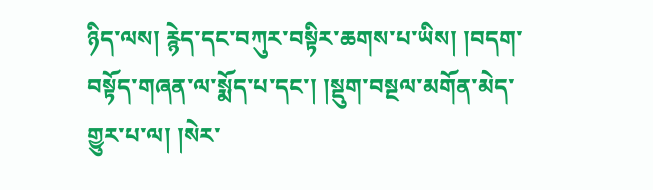ཉིད་ལས། རྙེད་དང་བཀུར་བསྟིར་ཆགས་པ་ཡིས། །བདག་བསྟོད་གཞན་ལ་སྨོད་པ་དང་། །སྡུག་བསྔལ་མགོན་མེད་གྱུར་པ་ལ། །སེར་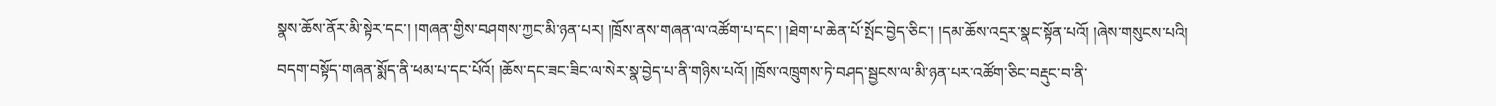སྣས་ཆོས་ནོར་མི་སྟེར་དང་། །གཞན་གྱིས་བཤགས་ཀྱང་མི་ཉན་པར། །ཁྲོས་ནས་གཞན་ལ་འཚོག་པ་དང་། །ཐེག་པ་ཆེན་པོ་སྤོང་བྱེད་ཅིང་། །དམ་ཆོས་འདྲར་སྣང་སྟོན་པའོ། །ཞེས་གསུངས་པའི། བདག་བསྟོད་གཞན་སྨོད་ནི་ཕམ་པ་དང་པོའོ། །ཆོས་དང་ཟང་ཟིང་ལ་སེར་སྣ་བྱེད་པ་ནི་གཉིས་པའོ། །ཁྲོས་འཁྲུགས་ཏེ་བཤད་སྦྱངས་ལ་མི་ཉན་པར་འཚོག་ཅིང་བརྡུང་བ་ནི་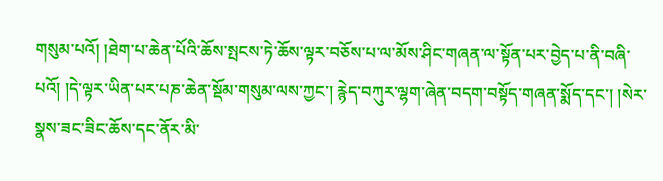གསུམ་པའོ། །ཐེག་པ་ཆེན་པོའི་ཆོས་སྤངས་ཏེ་ཆོས་ལྟར་བཅོས་པ་ལ་མོས་ཤིང་གཞན་ལ་སྟོན་པར་བྱེད་པ་ནི་བཞི་པའོ། །དེ་ལྟར་ཡིན་པར་པཎ་ཆེན་སྡོམ་གསུམ་ལས་ཀྱང་། རྙེད་བཀུར་ལྷག་ཞེན་བདག་བསྟོད་གཞན་སྨོད་དང་། །སེར་སྣས་ཟང་ཟིང་ཆོས་དང་ནོར་མི་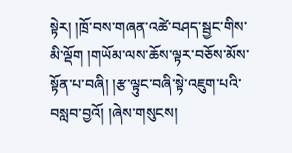སྟེར། །ཁྲོ་བས་གཞན་འཚེ་བཤད་སྦྱང་གིས་མི་ལྡོག །གཡོམ་ལས་ཆོས་ལྟར་བཅོས་མོས་སྟོན་པ་བཞི། །རྩ་ལྟུང་བཞི་སྟེ་འཇུག་པའི་བསླབ་བྱའོ། །ཞེས་གསུངས།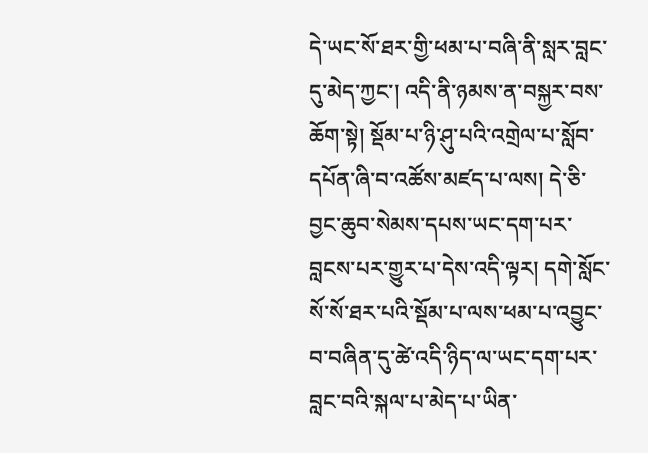དེ་ཡང་སོ་ཐར་གྱི་ཕམ་པ་བཞི་ནི་སླར་བླང་དུ་མེད་ཀྱང་། འདི་ནི་ཉམས་ན་བསྐྱར་བས་ཆོག་སྟེ། སྡོམ་པ་ཉི་ཤུ་པའི་འགྲེལ་པ་སློབ་དཔོན་ཞི་བ་འཚོས་མཛད་པ་ལས། དེ་ཅི་བྱང་ཆུབ་སེམས་དཔས་ཡང་དག་པར་བླངས་པར་གྱུར་པ་དེས་འདི་ལྟར། དགེ་སློང་སོ་སོ་ཐར་པའི་སྡོམ་པ་ལས་ཕམ་པ་འབྱུང་བ་བཞིན་དུ་ཚེ་འདི་ཉིད་ལ་ཡང་དག་པར་བླང་བའི་སྐལ་པ་མེད་པ་ཡིན་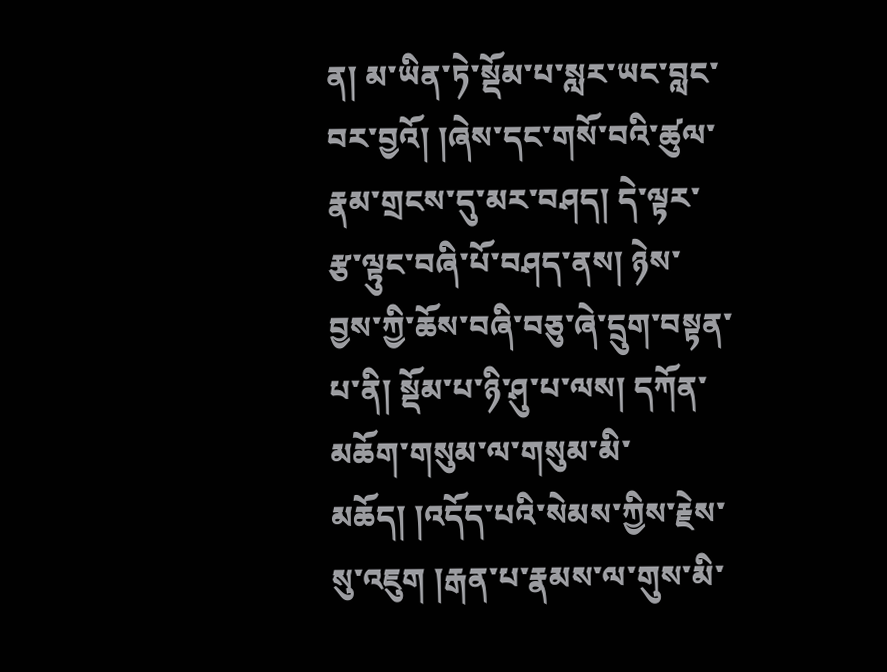ན། མ་ཡིན་ཏེ་སྡོམ་པ་སླར་ཡང་བླང་བར་བྱའོ། །ཞེས་དང་གསོ་བའི་ཚུལ་རྣམ་གྲངས་དུ་མར་བཤད། དེ་ལྟར་རྩ་ལྟུང་བཞི་པོ་བཤད་ནས། ཉེས་བྱས་ཀྱི་ཆོས་བཞི་བཅུ་ཞེ་དྲུག་བསྟན་པ་ནི། སྡོམ་པ་ཉི་ཤུ་པ་ལས། དཀོན་མཆོག་གསུམ་ལ་གསུམ་མི་མཆོད། །འདོད་པའི་སེམས་ཀྱིས་རྗེས་སུ་འཇུག །རྒན་པ་རྣམས་ལ་གུས་མི་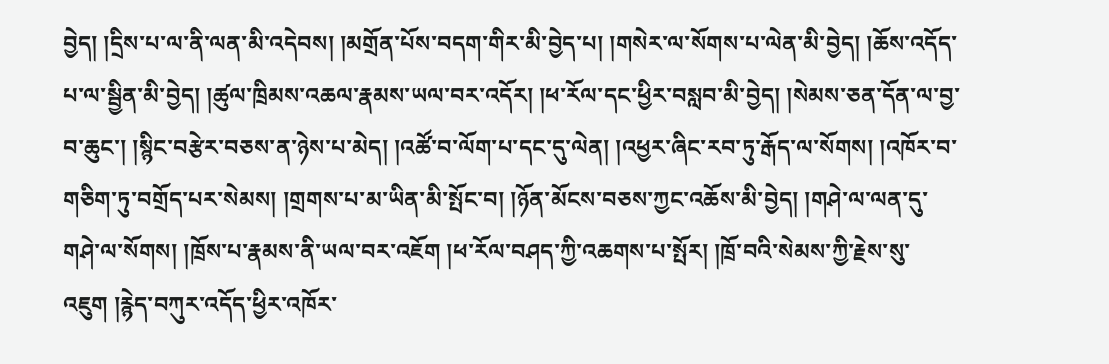བྱེད། །དྲིས་པ་ལ་ནི་ལན་མི་འདེབས། །མགྲོན་པོས་བདག་གིར་མི་བྱེད་པ། །གསེར་ལ་སོགས་པ་ལེན་མི་བྱེད། །ཆོས་འདོད་པ་ལ་སྦྱིན་མི་བྱེད། །ཚུལ་ཁྲིམས་འཆལ་རྣམས་ཡལ་བར་འདོར། །ཕ་རོལ་དང་ཕྱིར་བསླབ་མི་བྱེད། །སེམས་ཅན་དོན་ལ་བྱ་བ་ཆུང་། །སྙིང་བརྩེར་བཅས་ན་ཉེས་པ་མེད། །འཚོ་བ་ལོག་པ་དང་དུ་ལེན། །འཕྱར་ཞིང་རབ་ཏུ་རྒོད་ལ་སོགས། །འཁོར་བ་གཅིག་ཏུ་བགྲོད་པར་སེམས། །གྲགས་པ་མ་ཡིན་མི་སྤོང་བ། །ཉོན་མོངས་བཅས་ཀྱང་འཆོས་མི་བྱེད། །གཤེ་ལ་ལན་དུ་གཤེ་ལ་སོགས། །ཁྲོས་པ་རྣམས་ནི་ཡལ་བར་འཇོག །ཕ་རོལ་བཤད་ཀྱི་འཆགས་པ་སྤོར། །ཁྲོ་བའི་སེམས་ཀྱི་རྗེས་སུ་འཇུག །རྙེད་བཀུར་འདོད་ཕྱིར་འཁོར་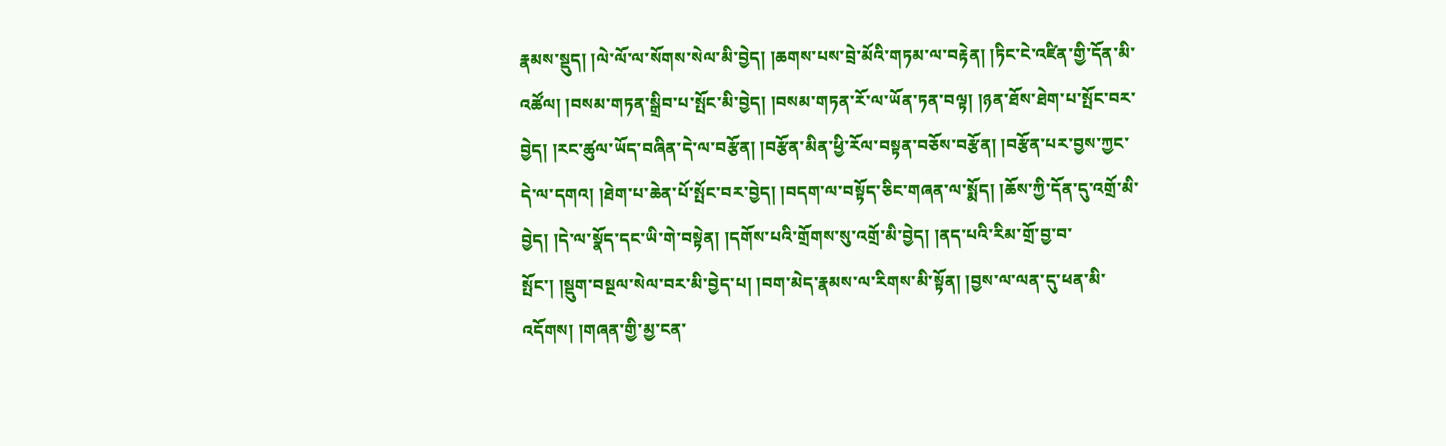རྣམས་སྡུད། །ལེ་ལོ་ལ་སོགས་སེལ་མི་བྱེད། །ཆགས་པས་བྲེ་མོའི་གཏམ་ལ་བརྟེན། །ཏིང་ངེ་འཛིན་གྱི་དོན་མི་འཚོལ། །བསམ་གཏན་སྒྲིབ་པ་སྤོང་མི་བྱེད། །བསམ་གཏན་རོ་ལ་ཡོན་ཏན་བལྟ། །ཉན་ཐོས་ཐེག་པ་སྤོང་བར་བྱེད། །རང་ཚུལ་ཡོད་བཞིན་དེ་ལ་བརྩོན། །བརྩོན་མིན་ཕྱི་རོལ་བསྟན་བཅོས་བརྩོན། །བརྩོན་པར་བྱས་ཀྱང་དེ་ལ་དགའ། །ཐེག་པ་ཆེན་པོ་སྤོང་བར་བྱེད། །བདག་ལ་བསྟོད་ཅིང་གཞན་ལ་སྨོད། །ཆོས་ཀྱི་དོན་དུ་འགྲོ་མི་བྱེད། །དེ་ལ་སྣོད་དང་ཡི་གེ་བསྟེན། །དགོས་པའི་གྲོགས་སུ་འགྲོ་མི་བྱེད། །ནད་པའི་རིམ་གྲོ་བྱ་བ་སྤོང་། །སྡུག་བསྔལ་སེལ་བར་མི་བྱེད་པ། །བག་མེད་རྣམས་ལ་རིགས་མི་སྟོན། །བྱས་ལ་ལན་དུ་ཕན་མི་འདོགས། །གཞན་གྱི་མྱ་ངན་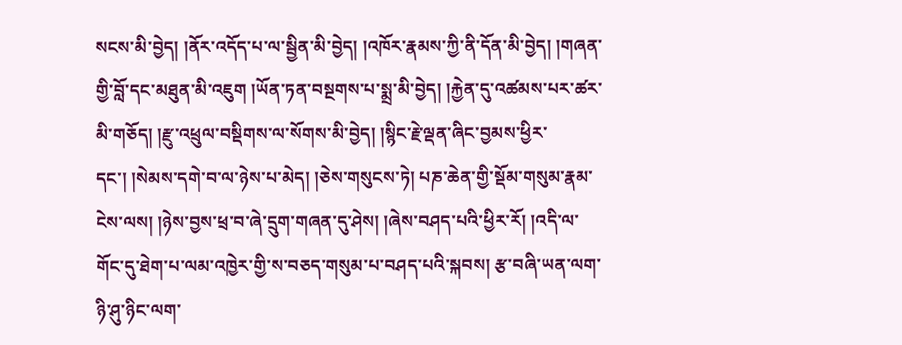སངས་མི་བྱེད། །ནོར་འདོད་པ་ལ་སྦྱིན་མི་བྱེད། །འཁོར་རྣམས་ཀྱི་ནི་དོན་མི་བྱེད། །གཞན་གྱི་བློ་དང་མཐུན་མི་འཇུག །ཡོན་ཏན་བསྔགས་པ་སྨྲ་མི་བྱེད། །རྐྱེན་དུ་འཚམས་པར་ཚར་མི་གཅོད། །རྫུ་འཕྲུལ་བསྡིགས་ལ་སོགས་མི་བྱེད། །སྙིང་རྗེ་ལྡན་ཞིང་བྱམས་ཕྱིར་དང་། །སེམས་དགེ་བ་ལ་ཉེས་པ་མེད། །ཅེས་གསུངས་ཏེ། པཎ་ཆེན་གྱི་སྡོམ་གསུམ་རྣམ་ངེས་ལས། །ཉེས་བྱས་ཕྲ་བ་ཞེ་དྲུག་གཞན་དུ་ཤེས། །ཞེས་བཤད་པའི་ཕྱིར་རོ། །འདི་ལ་གོང་དུ་ཐེག་པ་ལམ་འཁྱེར་གྱི་ས་བཅད་གསུམ་པ་བཤད་པའི་སྐབས། རྩ་བཞི་ཡན་ལག་ཉི་ཤུ་ཉིང་ལག་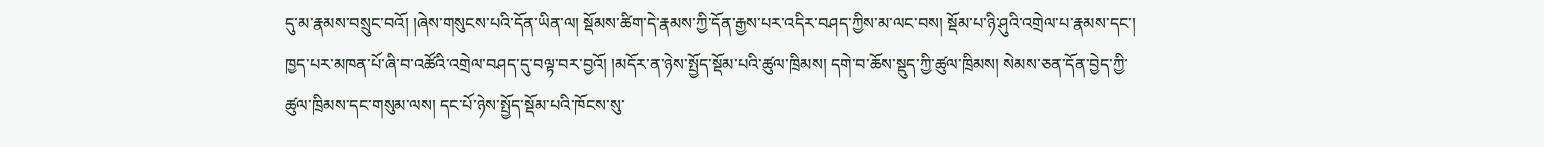དུ་མ་རྣམས་བསྲུང་བའོ། །ཞེས་གསུངས་པའི་དོན་ཡིན་ལ། སྡོམས་ཚིག་དེ་རྣམས་ཀྱི་དོན་རྒྱས་པར་འདིར་བཤད་ཀྱིས་མ་ལང་བས། སྡོམ་པ་ཉི་ཤུའི་འགྲེལ་པ་རྣམས་དང་། ཁྱད་པར་མཁན་པོ་ཞི་བ་འཚོའི་འགྲེལ་བཤད་དུ་བལྟ་བར་བྱའོ། །མདོར་ན་ཉེས་སྤྱོད་སྡོམ་པའི་ཚུལ་ཁྲིམས། དགེ་བ་ཆོས་སྡུད་ཀྱི་ཚུལ་ཁྲིམས། སེམས་ཅན་དོན་བྱེད་ཀྱི་ཚུལ་ཁྲིམས་དང་གསུམ་ལས། དང་པོ་ཉེས་སྤྱོད་སྡོམ་པའི་ཁོངས་སུ་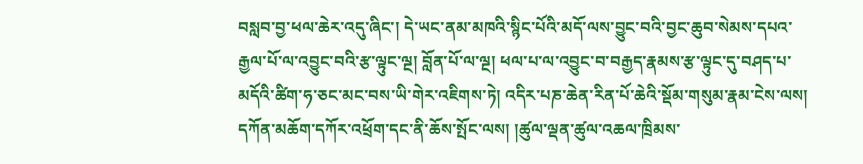བསླབ་བྱ་ཕལ་ཆེར་འདུ་ཞིང་། དེ་ཡང་ནམ་མཁའི་སྙིང་པོའི་མདོ་ལས་བྱུང་བའི་བྱང་ཆུབ་སེམས་དཔའ་རྒྱལ་པོ་ལ་འབྱུང་བའི་རྩ་ལྟུང་ལྔ། བློན་པོ་ལ་ལྔ། ཕལ་པ་ལ་འབྱུང་བ་བརྒྱད་རྣམས་རྩ་ལྟུང་དུ་བཤད་པ་མདོའི་ཚིག་ཧ་ཅང་མང་བས་ཡི་གེར་འཇིགས་ཏེ། འདིར་པཎ་ཆེན་རིན་པོ་ཆེའི་སྡོམ་གསུམ་རྣམ་ངེས་ལས། དཀོན་མཆོག་དཀོར་འཕྲོག་དང་ནི་ཆོས་སྤོང་ལས། །ཚུལ་ལྡན་ཚུལ་འཆལ་ཁྲིམས་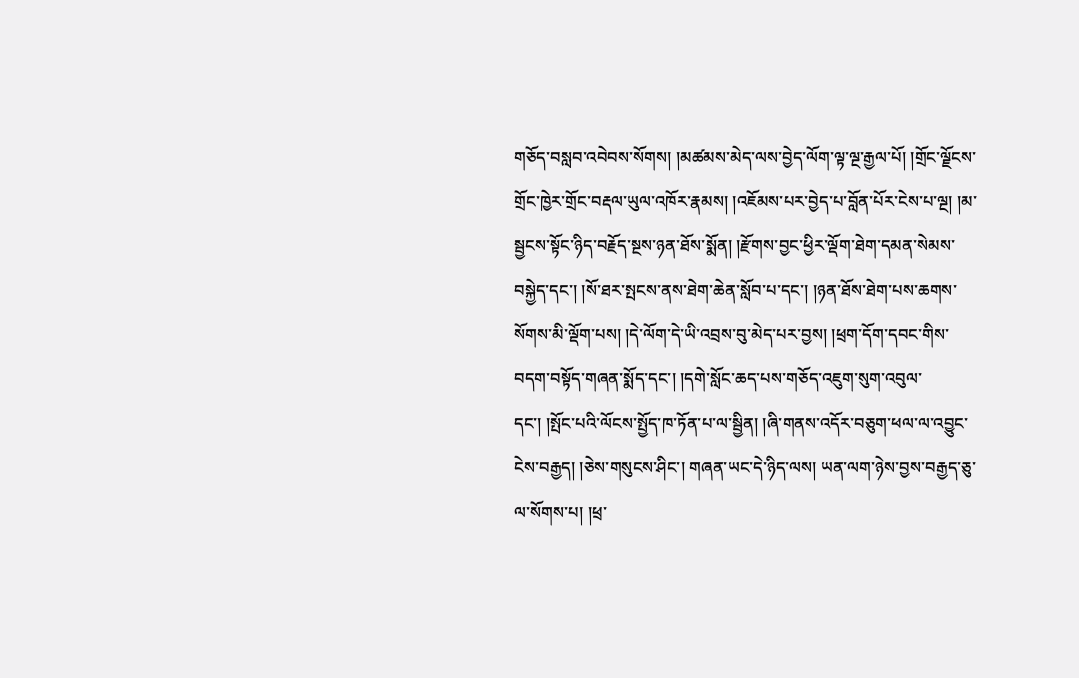གཅོད་བསླབ་འབེབས་སོགས། །མཚམས་མེད་ལས་བྱེད་ལོག་ལྟ་ལྔ་རྒྱལ་པོ། །གྲོང་ལྗོངས་གྲོང་ཁྱེར་གྲོང་བརྡལ་ཡུལ་འཁོར་རྣམས། །འཇོམས་པར་བྱེད་པ་བློན་པོར་ངེས་པ་ལྔ། །མ་སྦྱངས་སྟོང་ཉིད་བརྗོད་སྔས་ཉན་ཐོས་སྨོན། །རྫོགས་བྱང་ཕྱིར་ལྡོག་ཐེག་དམན་སེམས་བསྐྱེད་དང་། །སོ་ཐར་སྤངས་ནས་ཐེག་ཆེན་སློབ་པ་དང་། །ཉན་ཐོས་ཐེག་པས་ཆགས་སོགས་མི་ལྡོག་པས། །དེ་ལོག་དེ་ཡི་འབྲས་བུ་མེད་པར་བྱས། །ཕྲག་དོག་དབང་གིས་བདག་བསྟོད་གཞན་སྨོད་དང་། །དགེ་སློང་ཆད་པས་གཅོད་འཇུག་སུག་འབུལ་དང་། །སྤོང་པའི་ལོངས་སྤྱོད་ཁ་ཏོན་པ་ལ་སྦྱིན། །ཞི་གནས་འདོར་བཅུག་ཕལ་ལ་འབྱུང་ངེས་བརྒྱད། །ཅེས་གསུངས་ཤིང་། གཞན་ཡང་དེ་ཉིད་ལས། ཡན་ལག་ཉེས་བྱས་བརྒྱད་ཅུ་ལ་སོགས་པ། །ཕྲ་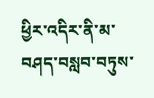ཕྱིར་འདིར་ནི་མ་བཤད་བསླབ་བཏུས་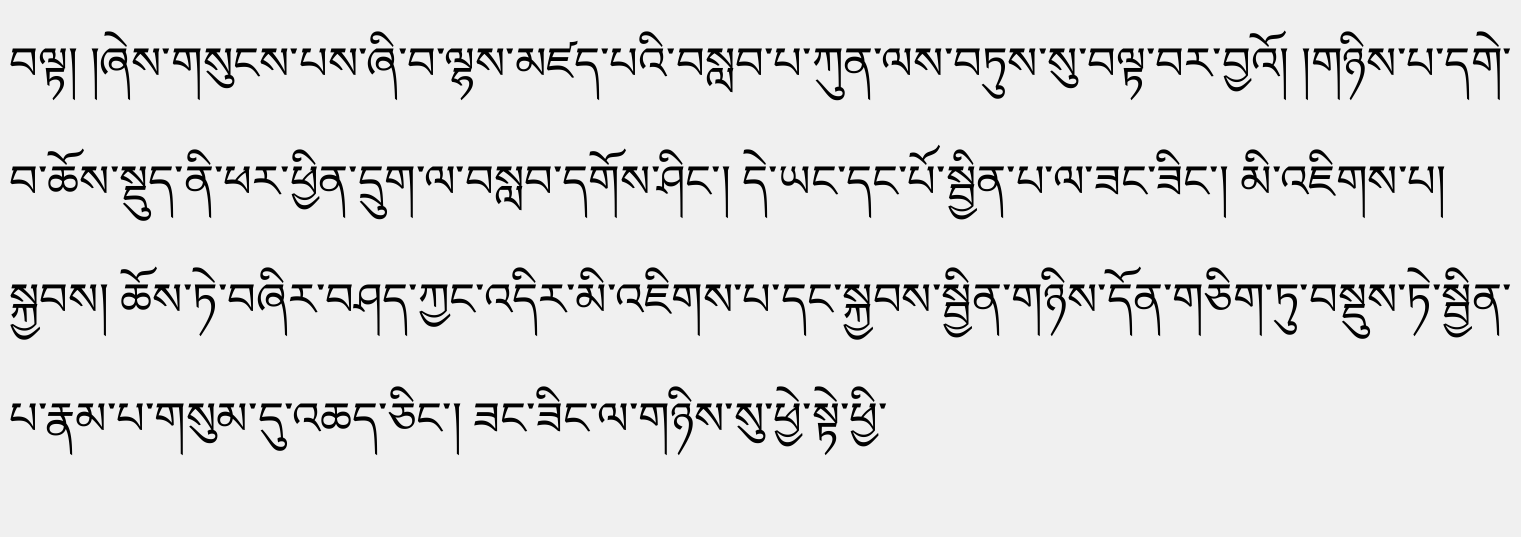བལྟ། །ཞེས་གསུངས་པས་ཞི་བ་ལྷས་མཛད་པའི་བསླབ་པ་ཀུན་ལས་བཏུས་སུ་བལྟ་བར་བྱའོ། །གཉིས་པ་དགེ་བ་ཆོས་སྡུད་ནི་ཕར་ཕྱིན་དྲུག་ལ་བསླབ་དགོས་ཤིང་། དེ་ཡང་དང་པོ་སྦྱིན་པ་ལ་ཟང་ཟིང་། མི་འཇིགས་པ། སྐྱབས། ཆོས་ཏེ་བཞིར་བཤད་ཀྱང་འདིར་མི་འཇིགས་པ་དང་སྐྱབས་སྦྱིན་གཉིས་དོན་གཅིག་ཏུ་བསྡུས་ཏེ་སྦྱིན་པ་རྣམ་པ་གསུམ་དུ་འཆད་ཅིང་། ཟང་ཟིང་ལ་གཉིས་སུ་ཕྱེ་སྟེ་ཕྱི་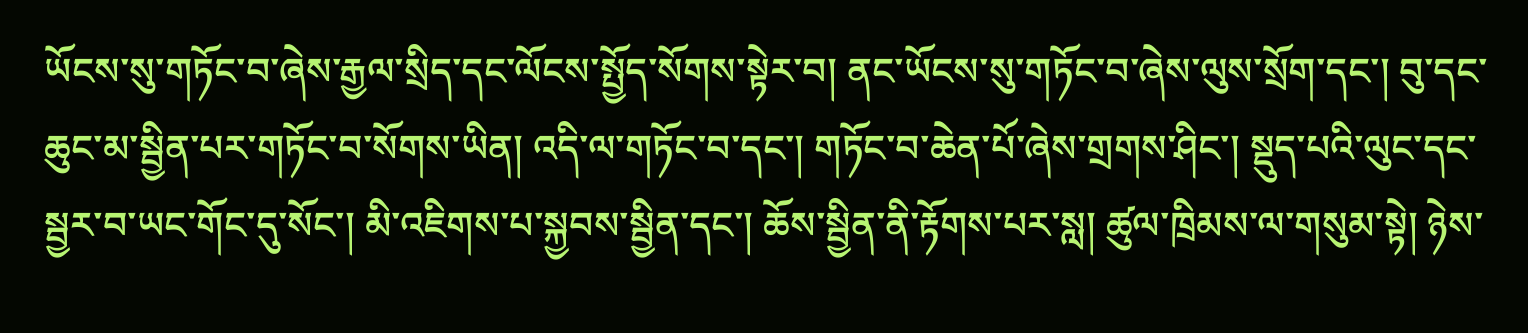ཡོངས་སུ་གཏོང་བ་ཞེས་རྒྱལ་སྲིད་དང་ལོངས་སྤྱོད་སོགས་སྟེར་བ། ནང་ཡོངས་སུ་གཏོང་བ་ཞེས་ལུས་སྲོག་དང་། བུ་དང་ཆུང་མ་སྦྱིན་པར་གཏོང་བ་སོགས་ཡིན། འདི་ལ་གཏོང་བ་དང་། གཏོང་བ་ཆེན་པོ་ཞེས་གྲགས་ཤིང་། སྡུད་པའི་ལུང་དང་སྦྱར་བ་ཡང་གོང་དུ་སོང་། མི་འཇིགས་པ་སྐྱབས་སྦྱིན་དང་། ཆོས་སྦྱིན་ནི་རྟོགས་པར་སླ། ཚུལ་ཁྲིམས་ལ་གསུམ་སྟེ། ཉེས་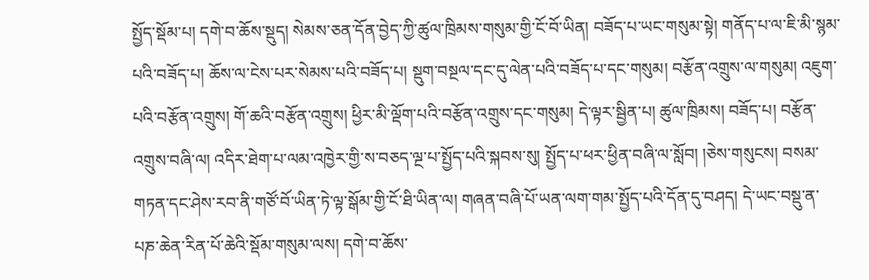སྤྱོད་སྡོམ་པ། དགེ་བ་ཆོས་སྡུད། སེམས་ཅན་དོན་བྱེད་ཀྱི་ཚུལ་ཁྲིམས་གསུམ་གྱི་ངོ་བོ་ཡིན། བཟོད་པ་ཡང་གསུམ་སྟེ། གནོད་པ་ལ་ཇི་མི་སྙམ་པའི་བཟོད་པ། ཆོས་ལ་ངེས་པར་སེམས་པའི་བཟོད་པ། སྡུག་བསྔལ་དང་དུ་ལེན་པའི་བཟོད་པ་དང་གསུམ། བརྩོན་འགྲུས་ལ་གསུམ། འཇུག་པའི་བརྩོན་འགྲུས། གོ་ཆའི་བརྩོན་འགྲུས། ཕྱིར་མི་ལྡོག་པའི་བརྩོན་འགྲུས་དང་གསུམ། དེ་ལྟར་སྦྱིན་པ། ཚུལ་ཁྲིམས། བཟོད་པ། བརྩོན་འགྲུས་བཞི་ལ། འདིར་ཐེག་པ་ལམ་འཁྱེར་གྱི་ས་བཅད་ལྔ་པ་སྤྱོད་པའི་སྐབས་སུ། སྤྱོད་པ་ཕར་ཕྱིན་བཞི་ལ་སློབ། །ཅེས་གསུངས། བསམ་གཏན་དང་ཤེས་རབ་ནི་གཙོ་བོ་ཡིན་ཏེ་ལྟ་སྒོམ་གྱི་ངོ་ཐི་ཡིན་ལ། གཞན་བཞི་པོ་ཡན་ལག་གམ་སྤྱོད་པའི་དོན་དུ་བཤད། དེ་ཡང་བསྡུ་ན་པཎ་ཆེན་རིན་པོ་ཆེའི་སྡོམ་གསུམ་ལས། དགེ་བ་ཆོས་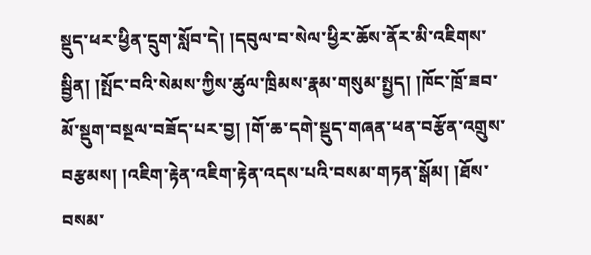སྡུད་ཕར་ཕྱིན་དྲུག་སློབ་དེ། །དབུལ་བ་སེལ་ཕྱིར་ཆོས་ནོར་མི་འཇིགས་སྦྱིན། །སྤོང་བའི་སེམས་ཀྱིས་ཚུལ་ཁྲིམས་རྣམ་གསུམ་སྤྱད། །ཁོང་ཁྲོ་ཟབ་མོ་སྡུག་བསྔལ་བཟོད་པར་བྱ། །གོ་ཆ་དགེ་སྡུད་གཞན་ཕན་བརྩོན་འགྲུས་བརྩམས། །འཇིག་རྟེན་འཇིག་རྟེན་འདས་པའི་བསམ་གཏན་སྒོམ། །ཐོས་བསམ་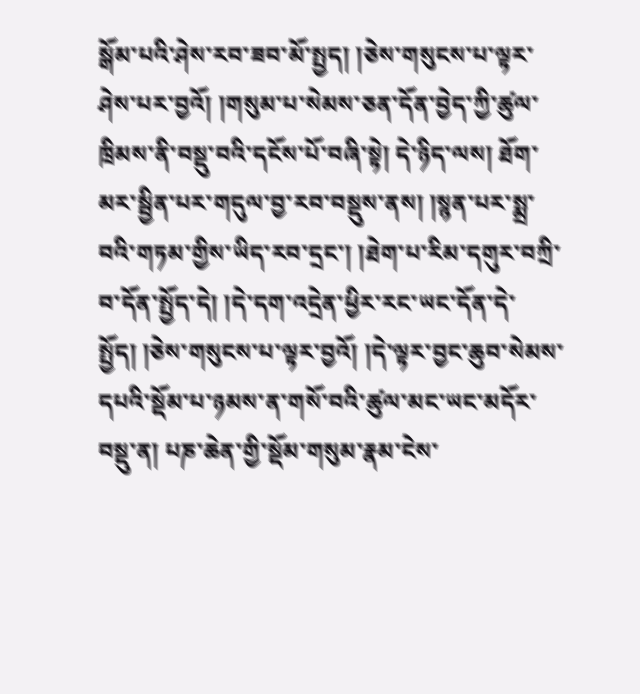སྒོམ་པའི་ཤེས་རབ་ཟབ་མོ་སྤྱད། །ཅེས་གསུངས་པ་ལྟར་ཤེས་པར་བྱའོ། །གསུམ་པ་སེམས་ཅན་དོན་བྱེད་ཀྱི་ཚུལ་ཁྲིམས་ནི་བསྡུ་བའི་དངོས་པོ་བཞི་སྟེ། དེ་ཉིད་ལས། ཐོག་མར་སྦྱིན་པར་གདུལ་བྱ་རབ་བསྡུས་ནས། །སྙན་པར་སྨྲ་བའི་གཏམ་གྱིས་ཡིད་རབ་དྲང་། །ཐེག་པ་རིམ་དགུར་བཀྲི་བ་དོན་སྤྱོད་དེ། །དེ་དག་འདྲེན་ཕྱིར་རང་ཡང་དོན་དེ་སྤྱོད། །ཅེས་གསུངས་པ་ལྟར་བྱའོ། །དེ་ལྟར་བྱང་ཆུབ་སེམས་དཔའི་སྡོམ་པ་ཉམས་ན་གསོ་བའི་ཚུལ་མང་ཡང་མདོར་བསྡུ་ན། པཎ་ཆེན་གྱི་སྡོམ་གསུམ་རྣམ་ངེས་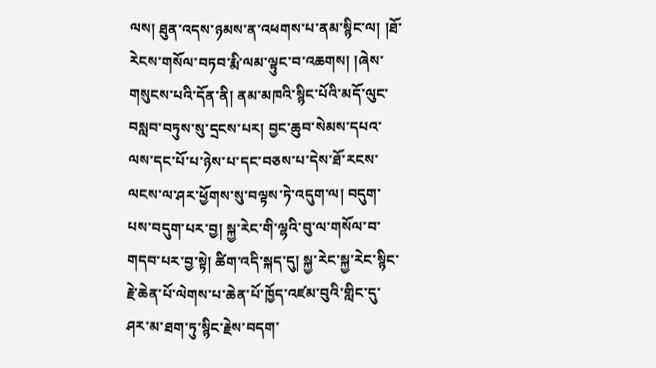ལས། ཐུན་འདས་ཉམས་ན་འཕགས་པ་ནམ་སྙིང་ལ། །ཐོ་རེངས་གསོལ་བཏབ་རྨི་ལམ་ལྟུང་བ་འཆགས། །ཞེས་གསུངས་པའི་དོན་ནི། ནམ་མཁའི་སྙིང་པོའི་མདོ་ལུང་བསླབ་བཏུས་སུ་དྲངས་པར། བྱང་ཆུབ་སེམས་དཔའ་ལས་དང་པོ་པ་ཉེས་པ་དང་བཅས་པ་དེས་ཐོ་རངས་ལངས་ལ་ཤར་ཕྱོགས་སུ་བལྟས་ཏེ་འདུག་ལ། བདུག་པས་བདུག་པར་བྱ། སྐྱ་རེང་གི་ལྷའི་བུ་ལ་གསོལ་བ་གདབ་པར་བྱ་སྟེ། ཚིག་འདི་སྐད་དུ། སྐྱ་རེང་སྐྱ་རེང་སྙིང་རྗེ་ཆེན་པོ་ལེགས་པ་ཆེན་པོ་ཁྱོད་འཛམ་བུའི་གླིང་དུ་ཤར་མ་ཐག་ཏུ་སྙིང་རྗེས་བདག་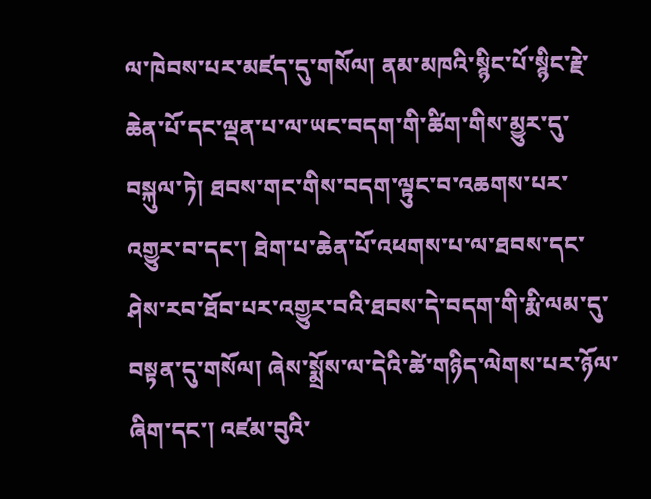ལ་ཁེབས་པར་མཛད་དུ་གསོལ། ནམ་མཁའི་སྙིང་པོ་སྙིང་རྗེ་ཆེན་པོ་དང་ལྡན་པ་ལ་ཡང་བདག་གི་ཚིག་གིས་མྱུར་དུ་བསྐུལ་ཏེ། ཐབས་གང་གིས་བདག་ལྟུང་བ་འཆགས་པར་འགྱུར་བ་དང་། ཐེག་པ་ཆེན་པོ་འཕགས་པ་ལ་ཐབས་དང་ཤེས་རབ་ཐོབ་པར་འགྱུར་བའི་ཐབས་དེ་བདག་གི་རྨི་ལམ་དུ་བསྟན་དུ་གསོལ། ཞེས་སྨྲོས་ལ་དེའི་ཚེ་གཉིད་ལེགས་པར་ཉོལ་ཞིག་དང་། འཛམ་བུའི་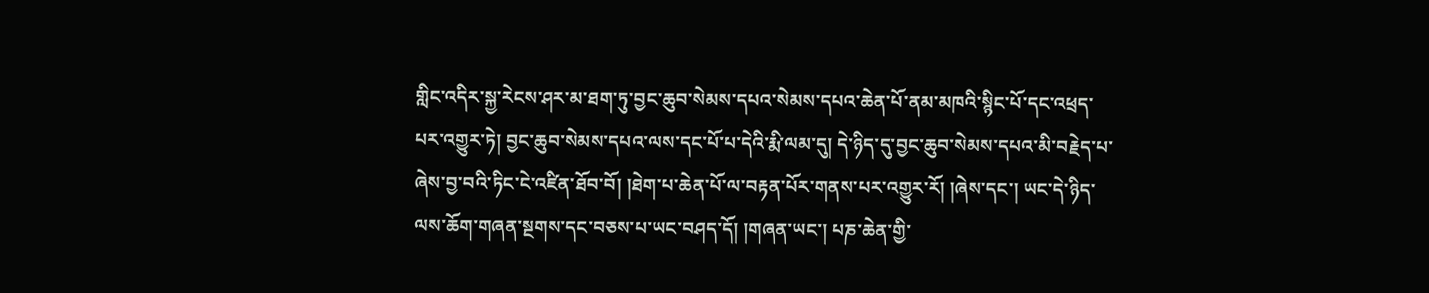གླིང་འདིར་སྐྱ་རེངས་ཤར་མ་ཐག་ཏུ་བྱང་ཆུབ་སེམས་དཔའ་སེམས་དཔའ་ཆེན་པོ་ནམ་མཁའི་སྙིང་པོ་དང་འཕྲད་པར་འགྱུར་ཏེ། བྱང་ཆུབ་སེམས་དཔའ་ལས་དང་པོ་པ་དེའི་རྨི་ལམ་དུ། དེ་ཉིད་དུ་བྱང་ཆུབ་སེམས་དཔའ་མི་བརྗེད་པ་ཞེས་བྱ་བའི་ཏིང་ངེ་འཛིན་ཐོབ་བོ། །ཐེག་པ་ཆེན་པོ་ལ་བརྟན་པོར་གནས་པར་འགྱུར་རོ། །ཞེས་དང་། ཡང་དེ་ཉིད་ལས་ཆོག་གཞན་སྔགས་དང་བཅས་པ་ཡང་བཤད་དོ། །གཞན་ཡང་། པཎ་ཆེན་གྱི་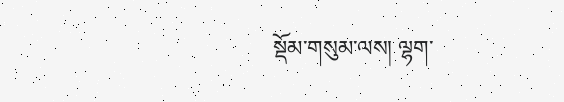སྡོམ་གསུམ་ལས། ལྷག་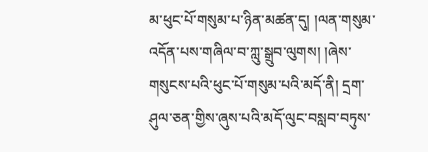མ་ཕུང་པོ་གསུམ་པ་ཉིན་མཚན་དུ། །ལན་གསུམ་འདོན་པས་གཞིལ་བ་ཀླུ་སྒྲུབ་ལུགས། །ཞེས་གསུངས་པའི་ཕུང་པོ་གསུམ་པའི་མདོ་ནི། དྲག་ཤུལ་ཅན་གྱིས་ཞུས་པའི་མདོ་ལུང་བསླབ་བཏུས་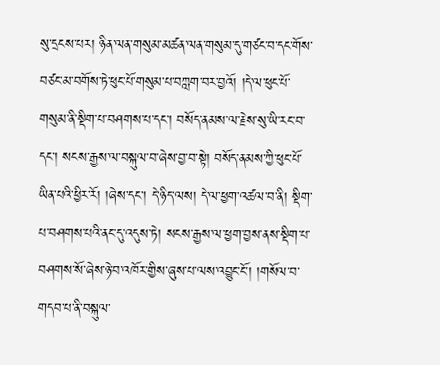སུ་དྲངས་པར། ཉིན་ལན་གསུམ་མཚན་ལན་གསུམ་དུ་གཙང་བ་དང་གོས་བཙང་མ་བགོས་ཏེ་ཕུང་པོ་གསུམ་པ་བཀླག་བར་བྱའོ། །དེ་ལ་ཕུང་པོ་གསུམ་ནི་སྡིག་པ་བཤགས་པ་དང་། བསོད་ནམས་ལ་རྗེས་སུ་ཡི་རང་བ་དང་། སངས་རྒྱས་ལ་བསྐུལ་བ་ཞེས་བྱ་བ་སྟེ། བསོད་ནམས་ཀྱི་ཕུང་པོ་ཡིན་པའི་ཕྱིར་རོ། །ཞེས་དང་། དེ་ཉིད་ལས། དེ་ལ་ཕྱག་འཚལ་བ་ནི། སྡིག་པ་བཤགས་པའི་ནང་དུ་འདུས་ཏེ། སངས་རྒྱས་ལ་ཕྱག་བྱས་ནས་སྡིག་པ་བཤགས་སོ་ཞེས་ཉེ་བ་འཁོར་གྱིས་ཞུས་པ་ལས་འབྱུང་ངོ་། །གསོལ་བ་གདབ་པ་ནི་བསྐུལ་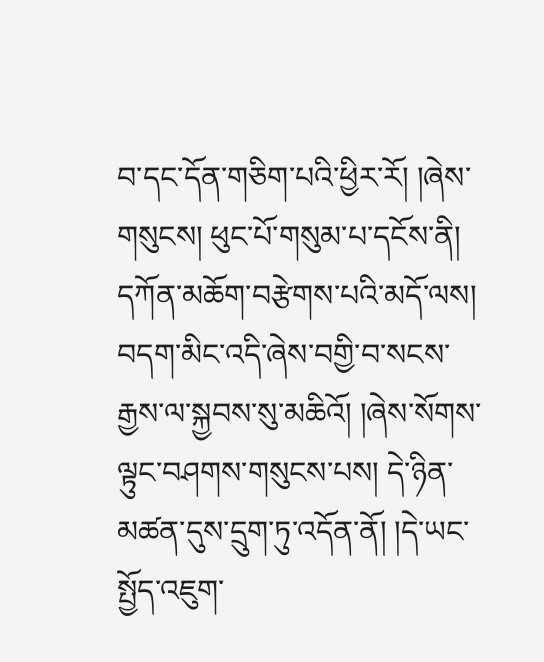བ་དང་དོན་གཅིག་པའི་ཕྱིར་རོ། །ཞེས་གསུངས། ཕུང་པོ་གསུམ་པ་དངོས་ནི། དཀོན་མཆོག་བརྩེགས་པའི་མདོ་ལས། བདག་མིང་འདི་ཞེས་བགྱི་བ་སངས་རྒྱས་ལ་སྐྱབས་སུ་མཆིའོ། །ཞེས་སོགས་ལྟུང་བཤགས་གསུངས་པས། དེ་ཉིན་མཚན་དུས་དྲུག་ཏུ་འདོན་ནོ། །དེ་ཡང་སྤྱོད་འཇུག་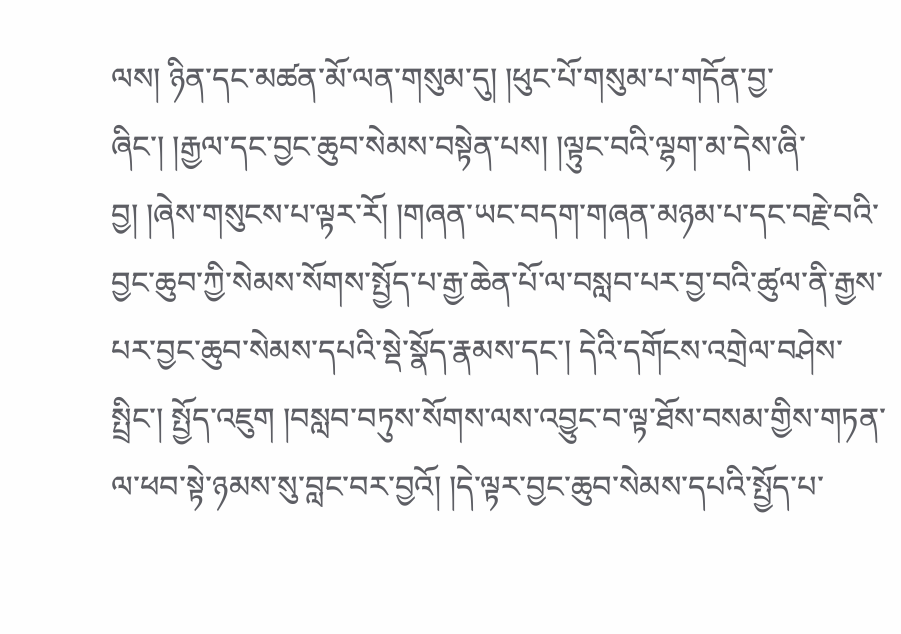ལས། ཉིན་དང་མཚན་མོ་ལན་གསུམ་དུ། །ཕུང་པོ་གསུམ་པ་གདོན་བྱ་ཞིང་། །རྒྱལ་དང་བྱང་ཆུབ་སེམས་བསྟེན་པས། །ལྟུང་བའི་ལྷག་མ་དེས་ཞི་བྱ། །ཞེས་གསུངས་པ་ལྟར་རོ། །གཞན་ཡང་བདག་གཞན་མཉམ་པ་དང་བརྗེ་བའི་བྱང་ཆུབ་ཀྱི་སེམས་སོགས་སྤྱོད་པ་རྒྱ་ཆེན་པོ་ལ་བསླབ་པར་བྱ་བའི་ཚུལ་ནི་རྒྱས་པར་བྱང་ཆུབ་སེམས་དཔའི་སྡེ་སྣོད་རྣམས་དང་། དེའི་དགོངས་འགྲེལ་བཤེས་སྤྲིང་། སྤྱོད་འཇུག །བསླབ་བཏུས་སོགས་ལས་འབྱུང་བ་ལྟ་ཐོས་བསམ་གྱིས་གཏན་ལ་ཕབ་སྟེ་ཉམས་སུ་བླང་བར་བྱའོ། །དེ་ལྟར་བྱང་ཆུབ་སེམས་དཔའི་སྤྱོད་པ་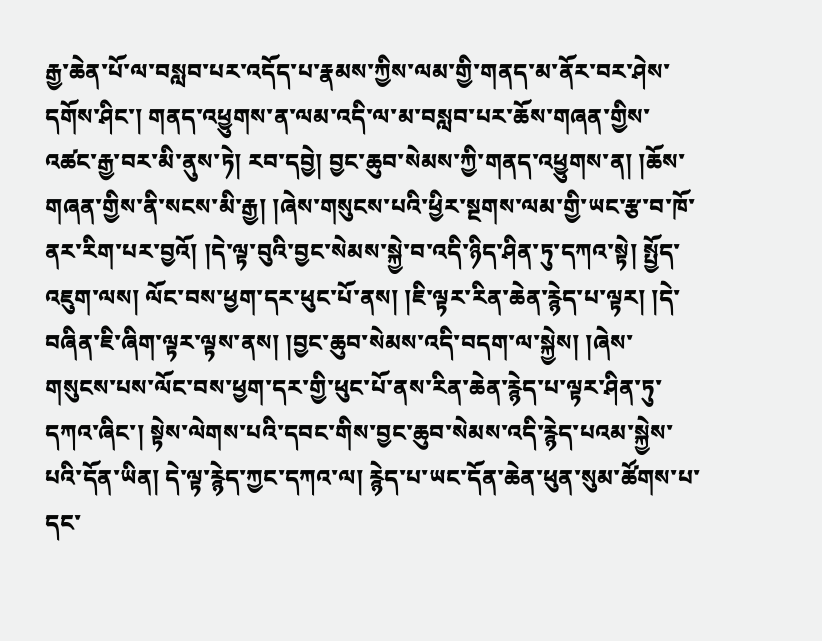རྒྱ་ཆེན་པོ་ལ་བསླབ་པར་འདོད་པ་རྣམས་ཀྱིས་ལམ་གྱི་གནད་མ་ནོར་བར་ཤེས་དགོས་ཤིང་། གནད་འཕྱུགས་ན་ལམ་འདི་ལ་མ་བསླབ་པར་ཆོས་གཞན་གྱིས་འཚང་རྒྱ་བར་མི་ནུས་ཏེ། རབ་དབྱེ། བྱང་ཆུབ་སེམས་ཀྱི་གནད་འཕྱུགས་ན། །ཆོས་གཞན་གྱིས་ནི་སངས་མི་རྒྱ། །ཞེས་གསུངས་པའི་ཕྱིར་སྔགས་ལམ་གྱི་ཡང་རྩ་བ་ཁོ་ནར་རིག་པར་བྱའོ། །དེ་ལྟ་བུའི་བྱང་སེམས་སྐྱེ་བ་འདི་ཉིད་ཤིན་ཏུ་དཀའ་སྟེ། སྤྱོད་འཇུག་ལས། ལོང་བས་ཕྱག་དར་ཕུང་པོ་ནས། །ཇི་ལྟར་རིན་ཆེན་རྙེད་པ་ལྟར། །དེ་བཞིན་ཇི་ཞིག་ལྟར་ལྟས་ནས། །བྱང་ཆུབ་སེམས་འདི་བདག་ལ་སྐྱེས། །ཞེས་གསུངས་པས་ལོང་བས་ཕྱག་དར་གྱི་ཕུང་པོ་ནས་རིན་ཆེན་རྙེད་པ་ལྟར་ཤིན་ཏུ་དཀའ་ཞིང་། སྟེས་ལེགས་པའི་དབང་གིས་བྱང་ཆུབ་སེམས་འདི་རྙེད་པའམ་སྐྱེས་པའི་དོན་ཡིན། དེ་ལྟ་རྙེད་ཀྱང་དཀའ་ལ། རྙེད་པ་ཡང་དོན་ཆེན་ཕུན་སུམ་ཚོགས་པ་དང་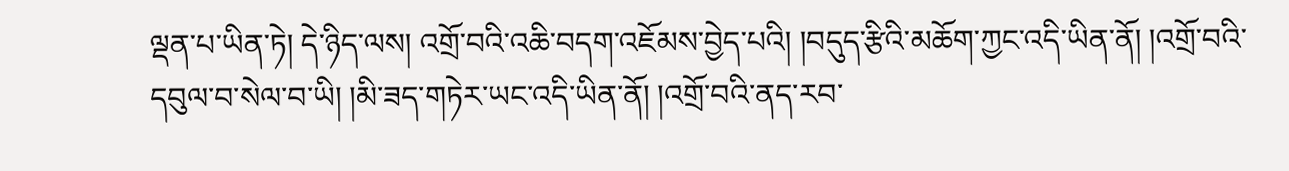ལྡན་པ་ཡིན་ཏེ། དེ་ཉིད་ལས། འགྲོ་བའི་འཆི་བདག་འཇོམས་བྱེད་པའི། །བདུད་རྩིའི་མཆོག་ཀྱང་འདི་ཡིན་ནོ། །འགྲོ་བའི་དབུལ་བ་སེལ་བ་ཡི། །མི་ཟད་གཏེར་ཡང་འདི་ཡིན་ནོ། །འགྲོ་བའི་ནད་རབ་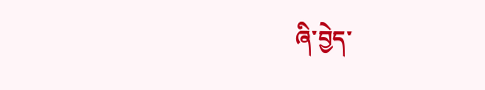ཞི་བྱེད་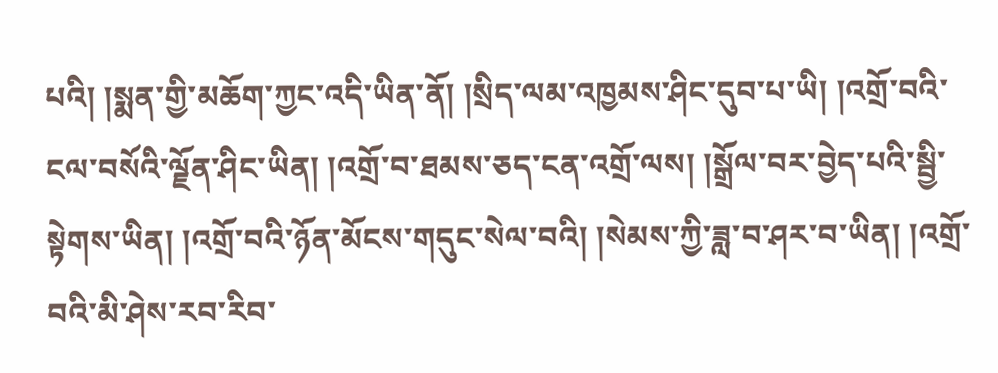པའི། །སྨན་གྱི་མཆོག་ཀྱང་འདི་ཡིན་ནོ། །སྲིད་ལམ་འཁྱམས་ཤིང་དུབ་པ་ཡི། །འགྲོ་བའི་ངལ་བསོའི་ལྗོན་ཤིང་ཡིན། །འགྲོ་བ་ཐམས་ཅད་ངན་འགྲོ་ལས། །སྒྲོལ་བར་བྱེད་པའི་སྦྱི་སྟེགས་ཡིན། །འགྲོ་བའི་ཉོན་མོངས་གདུང་སེལ་བའི། །སེམས་ཀྱི་ཟླ་བ་ཤར་བ་ཡིན། །འགྲོ་བའི་མི་ཤེས་རབ་རིབ་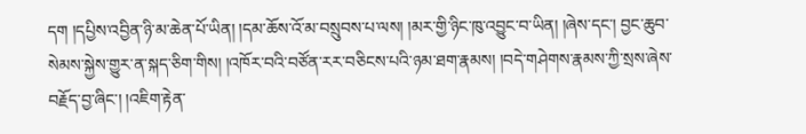དག །དཔྱིས་འབྱིན་ཉི་མ་ཆེན་པོ་ཡིན། །དམ་ཆོས་འོ་མ་བསྲུབས་པ་ལས། །མར་གྱི་ཉིང་ཁུ་འབྱུང་བ་ཡིན། །ཞེས་དང་། བྱང་ཆུབ་སེམས་སྐྱེས་གྱུར་ན་སྐད་ཅིག་གིས། །འཁོར་བའི་བཙོན་རར་བཅིངས་པའི་ཉམ་ཐག་རྣམས། །བདེ་གཤེགས་རྣམས་ཀྱི་སྲས་ཞེས་བརྗོད་བྱ་ཞིང་། །འཇིག་རྟེན་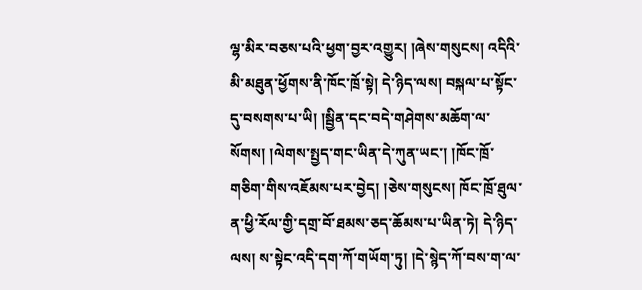ལྷ་མིར་བཅས་པའི་ཕྱག་བྱར་འགྱུར། །ཞེས་གསུངས། འདིའི་མི་མཐུན་ཕྱོགས་ནི་ཁོང་ཁྲོ་སྟེ། དེ་ཉིད་ལས། བསྐལ་པ་སྟོང་དུ་བསགས་པ་ཡི། །སྦྱིན་དང་བདེ་གཤེགས་མཆོག་ལ་སོགས། །ལེགས་སྤྱད་གང་ཡིན་དེ་ཀུན་ཡང་། །ཁོང་ཁྲོ་གཅིག་གིས་འཇོམས་པར་བྱེད། །ཅེས་གསུངས། ཁོང་ཁྲོ་ཐུལ་ན་ཕྱི་རོལ་གྱི་དགྲ་བོ་ཐམས་ཅད་ཆོམས་པ་ཡིན་ཏེ། དེ་ཉིད་ལས། ས་སྟེང་འདི་དག་ཀོ་གཡོག་ཏུ། །དེ་སྙེད་ཀོ་བས་ག་ལ་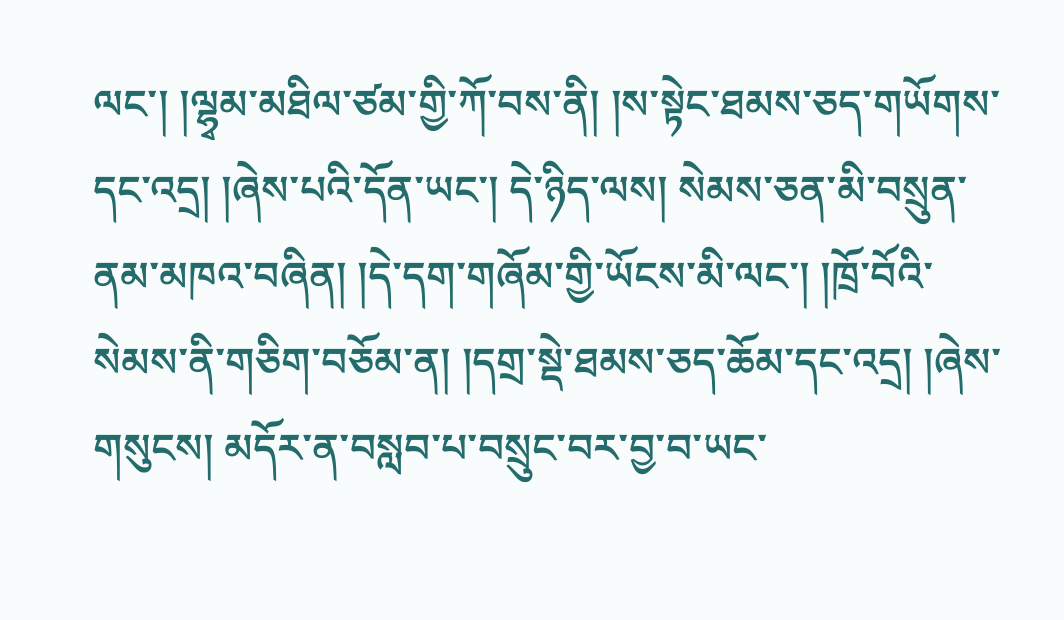ལང་། །ལྷྭམ་མཐིལ་ཙམ་གྱི་ཀོ་བས་ནི། །ས་སྟེང་ཐམས་ཅད་གཡོགས་དང་འདྲ། །ཞེས་པའི་དོན་ཡང་། དེ་ཉིད་ལས། སེམས་ཅན་མི་བསྲུན་ནམ་མཁའ་བཞིན། །དེ་དག་གཞོམ་གྱི་ཡོངས་མི་ལང་། །ཁྲོ་བོའི་སེམས་ནི་གཅིག་བཅོམ་ན། །དགྲ་སྡེ་ཐམས་ཅད་ཆོམ་དང་འདྲ། །ཞེས་གསུངས། མདོར་ན་བསླབ་པ་བསྲུང་བར་བྱ་བ་ཡང་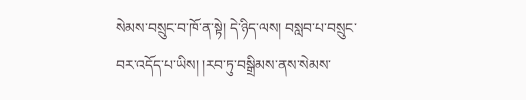སེམས་བསྲུང་བ་ཁོ་ན་སྟེ། དེ་ཉིད་ལས། བསླབ་པ་བསྲུང་བར་འདོད་པ་ཡིས། །རབ་ཏུ་བསྒྲིམས་ནས་སེམས་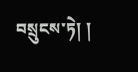བསྲུངས་ཏེ། །